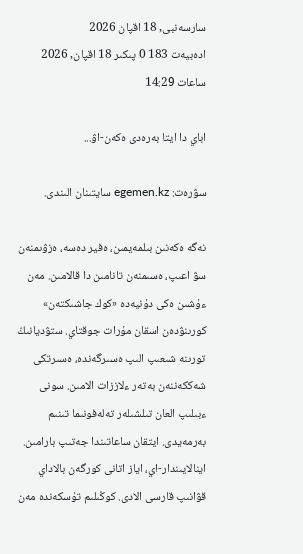سارسەنبى, 18 اقپان 2026
ادەبيەت 183 0 پىكىر 18 اقپان, 2026 ساعات 14:29

اباي دا ايتا بەرەدى ەكەن-اۋ...

سۋرەت: egemen.kz سايتىنان الىندى.

نەگە ەكەنىن بىلمەيمىن، ەفير دەسە، ەزۋىمنەن سۋ اعىپ، ەسىمنەن تانامىن دا قالامىن. مەن ءۇشىن ەكى دۇنيەدە «كوك جاشىكتەن» كورىنۋدەن اسقان مۇرات جوقتاي. ستۋديانىڭ تورىنە شىعىپ الىپ ەسىرگەندە، ەسىرتكى شەككەننەن بەتەر ءلاززات الامىن. سونى ءبىلىپ العان تىلشىلەر تەلەفونىما تىنىم بەرمەيدى. ايتقان ساعاتىندا جەتىپ بارامىن. اينالايىندار-اي، اياز اتانى كورگەن بالاداي قۋانىپ قارسى الادى. كوڭىلىم تۇسكەندە مەن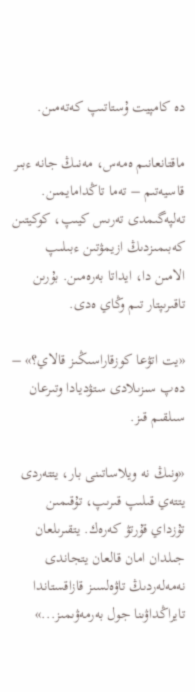دە كامپيت ۇستاتىپ كەتەمىن.

ماقتانعانىم ەمەس، مەنىڭ جانە ءبىر قاسيەتىم – تەما تاڭدامايمىن. تەلپەگىمدى تەرىس كيىپ، كوكيتىن كەبىمىزدىڭ ازيمۋتىن ءبىلىپ الامىن دا، ايداتا بەرەمىن. بۇرىن تاقىرىپتار تىم وڭاي ەدى.

«يت اتۋعا كوزقاراسىڭىز قالاي؟» – دەپ سىزىلادى ستۋديادا وتىرعان سىلقىم قىز.

«ونىڭ نە ويلاساتىنى بار، يتتەردى يتتەي قىلىپ قىرىپ، تۇقىمىن تۇزداي قۇرتۋ كەرەك. يتقىرىلعان جىلدان امان قالعان يتجاندى نەمەلەردىڭ تاۋەلسىز قازاقستاندا تايراڭداۋىنا جول بەرمەۋىمىز...»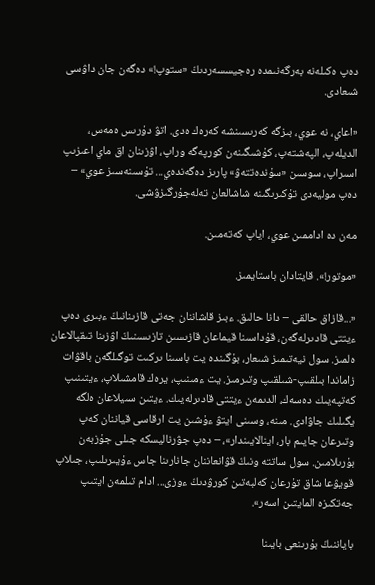دەپ ەكىلەنە بەرگەنىمدە رەجيسسەردىڭ «ستوپ!» دەگەن جان داۋسى شىعادى.

«اعاي، نە عوي، بىزگە كەرىسىنشە كەرەك ەدى. اتۋ دۇرىس ەمەس، الديلەپ، الپەشتەپ، كۇشىگىنەن كورپەگە وراپ، اۋزىنان اق ماي اعىزىپ اسىراپ، سوسىن «سۇندەتتەۋ» پارىز دەگەندەي... تۇسىنەسىز عوي» – دەپ موليەدى تۇكىرىگىنە شاشالعان تەلەجۇرگىزۋشى.

مەن دە اداممىن عوي، اياپ كەتەمىن.

«موتور!». قايتادان باستايمىز.

«...قازاق حالقى – دانا حالىق. ءبىز قاشاننان جەتى قازىنانىڭ ءبىرى دەپ ءيتتى قادىرلەگەن، قۇداسىنا قيماعان قازىسىن تازىسىنىڭ اۋزىنا تىقپالاعان ەلمىز. سول نيەتىمىز شىعار، بۇگىندە يت باسىنا ىركىت توگىلگەن باقۋات زاماندا بىلقىپ-شىلقىپ وتىرمىز. يت ءمىنىپ، يرەك قامشىلاپ، ءيتىنىپ كەتپەيىك دەسەك، الدىمەن ءيتتى قادىرلەيىك. ءيتىن سىيلاعان ەلگە يگىلىك جاۋادى. مىنە، وسىنى ايتۋ ءۇشىن يت ارقاسى قياننان كەپ وتىرعان جايىم بار، اينالايىندار»، – دەپ جۋرناليسكە جىلى جۇزبەن بۇرىلامىن. سول ساتتە ونىڭ قۋانعاننان جانارىنا جاس ءۇيىرىلىپ، جىلاپ قويۋعا شاق تۇرعان كەلبەتىن كورۋدىڭ ءوزى... ادام تىلمەن ايتىپ جەتكىزە المايتىن اسەر».

باياننىڭ بۇرىنعى بايىنا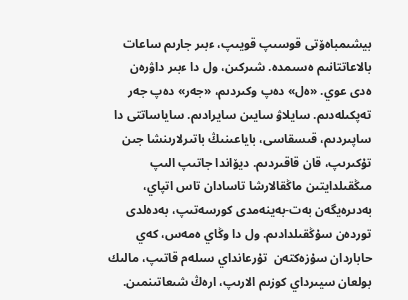بيشىمباەۆتى قوسىپ قويىپ، ءبىر جارىم ساعات بالاعاتتانىم ەسىمدە. شىركىن، ول دا ءبىر داۋرەن ەدى عوي. «ەل» دەپ وكىردىم، «جەر» دەپ جەر تەپكىلەدىم. سايلاۋ سايىن سايرادىم. ساياساتتى دا ساپىردىم، قىسقاسى، باياعىنىڭ باتىرلارىنشا جىن تۇكىرىپ، قان قاقىردىم. ديۆاندا جاتىپ الىپ مىڭقىلدايتىن ماڭقالارشا تاسادان تاس اتپاي، بەدىرەيگەن بەت-بەينەمدى كورسەتىپ، بەدەلدى توردەن سۇڭقىلدادىم. ول دا وڭاي ەمەس، كەي حاباردان سۇزەكتەن  تۇرعانداي سىلەم قاتىپ، مالىك بولعان سيىرداي كوزىم الارىپ، ارەڭ شىعاتىنمىن.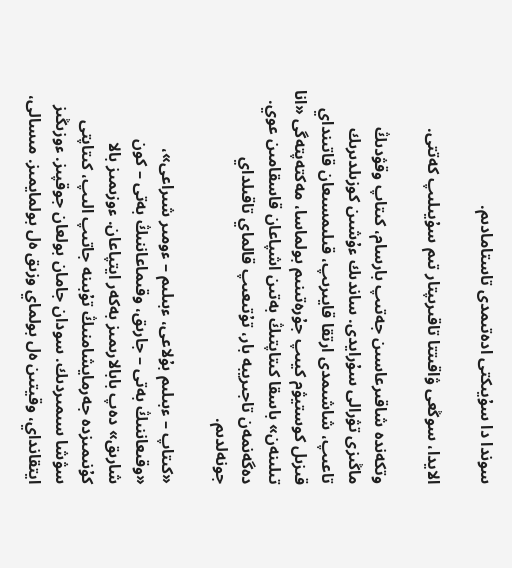سوندا دا سۇيىكتى ادەتىمدى تاستامادىم.

الايدا، سوڭعى ۋاقىتتا تاقىرىپتار تىم سۇيىلىپ كەتتى.

وتكەندە شاقىرعاسىن جەتىپ بارسام، كىتاپ وقۋدىڭ ماڭىزى تۋرالى سۇرايدى. ساندىك ءۇشىن كوزىلدىرىك تاعىپ، شاشىمدى ارتقا قايىرىپ، قىلىمسىعان قاتىنداي قىزىل كوستيۋم كيىپ جۇرەتىنىم بولماسا، مەكتەپتەگى «انا تىلىنەن» باسقا كىتاپتىڭ بەتىن اشپاعان قاسقامىن عوي. دەگەنمەن تاجىريبە بار، تۇتىعىپ قالماي تاقىلداي جونەلدىم.

«كىتاپ – ءبىلىم بۇلاعى، ءبىلىم – ءومىر شىراعى»، «وقىعاننىڭ بەتى – جارىق، وقىماعاننىڭ بەتى – كون شارىق» دەپ بابالارىمىز بەكەر ايتپاعان. ءوزىمىز بالا كۇنىمىزدە جەرمايشامنىڭ تۇبىنە جاتىپ الىپ، كىتاپتى سۋشا سىمىردىك. سودان جامان بولعان جوقپىز. ءوزىڭىز ايتقانداي، وقيتىن ەل بولماي وزىق ەل بولمايمىز. مىسالى،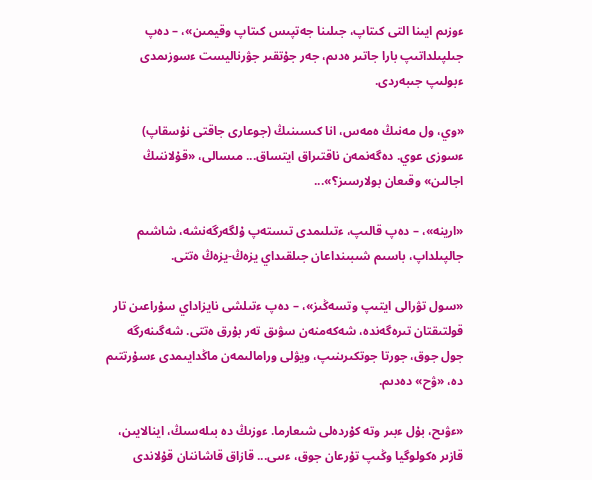ءوزىم ايىنا التى كىتاپ، جىلىنا جەتپىس كىتاپ وقيمىن»، – دەپ جىلپىلداتىپ بارا جاتىر ەدىم، جەر جۇتقىر جۋرناليست ءسوزىمدى ءبولىپ جىبەردى.

«وي، ول مەنىڭ ەمەس، انا كىسىنىڭ (جوعارى جاقتى نۇسقاپ) ءسوزى عوي. دەگەنمەن ناقتىراق ايتساق... مىسالى، «قۇلاننىڭ اجالىن» وقىعان بولارسىز؟»...

«ارينە»، – دەپ قالىپ، ءتىلىمدى تىستەپ ۇلگەرگەنشە، شاشىم جالپىلداپ، باسىم شىبىنداعان جىلقىداي يزەڭ-يزەڭ ەتتى.

«سول تۋرالى ايتىپ وتسەڭىز»، – دەپ ءتىلشى نايزاداي سۇراعىن تار قولتىقتان تىرەگەندە، شەكەمنەن سۋىق تەر بۇرق ەتتى. شەگىنەرگە جول جوق، جورتا جوتكىرىنىپ، ويۋلى ورامالىمەن ماڭدايىمدى ءسۇرتتىم دە، «ۋح» دەدىم.

«ءۋىح، بۇل ءبىر وتە كۇردەلى شىعارما. ءوزىڭ دە بىلەسىڭ، اينالايىن، قازىر ەكولوگيا وڭىپ تۇرعان جوق، ءىىى... قازاق قاشاننان قۇلاندى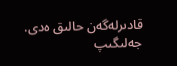قادىرلەگەن حالىق ەدى. جەلىگىپ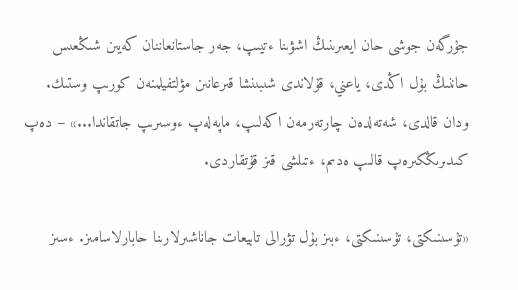جۇرگەن جوشى حان ايعىرىنىڭ اشۋىنا ءتيىپ، جەر جاستانعاننان كەيىن شىڭعىس حاننىڭ بۇل اڭدى، ياعني، قۇلاندى شىبىنشا قىرعانىن مۋلتفيلمنەن كورىپ وستىك. ودان قالدى، شەتەلدەن چارتەرمەن اكەلىپ، ماپەلەپ ءوسىرىپ جاتقاندا...» – دەپ كىدىرىڭكىرەپ قالىپ ەدىم، ءتىلشى قىز قۇتقاردى.

«تۇسىنىكتى، تۇسىنىكتى، ءبىز بۇل تۋرالى تابيعات جاناشىرلارىنا حابارلاسامىز. ءسىز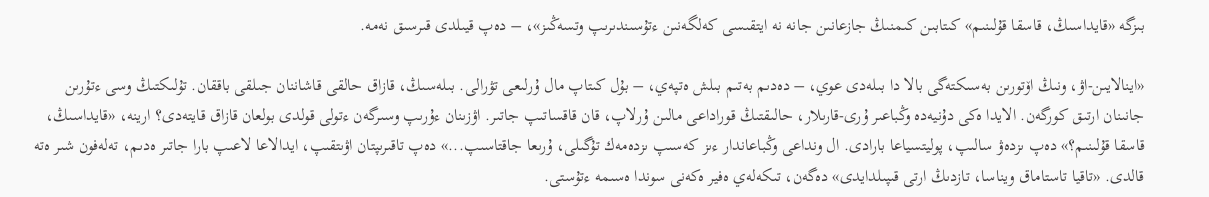بىزگە «قايداسىڭ، قاسقا قۇلىنىم» كىتابىن كىمنىڭ جازعانىن جانە نە ايتقىسى كەلگەنىن ءتۇسىندىرىپ وتسەڭىز»، – دەپ قيىلدى قىرسىق نەمە.

«اينالايىن-اۋ، ونىڭ اۆتورىن بەسىكتەگى بالا دا بىلەدى عوي، – دەدىم بەتىم بىلش ەتپەي، – بۇل كىتاپ مال ۇرلىعى تۋرالى. بىلەسىڭ، قازاق حالقى قاشاننان جىلقى باققان. تۇلىكتىڭ وسى ءتۇرىن جانىنان ارتىق كورگەن. الايدا ەكى دۇنيەدە وڭباعىر ۇرى-قارىلار، حالىقتىڭ قوراداعى مالىن ۇرلاپ، قان قاقساتىپ جاتىر. اۋزىنان ءۇرىپ وسىرگەن ءتولى قولدى بولعان قازاق قايتەدى؟ ارينە، «قايداسىڭ، قاسقا قۇلىنىم؟» دەپ ىزدەۋ سالىپ، پوليتسياعا بارادى. ال ونداعى وڭباعاندار ءىز كەسىپ ىزدەمەك تۇگىلى، ۇرىعا جاقتاسىپ...» دەپ تاقىرىپتان اۋىتقىپ، ايدالاعا لاعىپ بارا جاتىر ەدىم، تەلەفون شىر ەتە قالدى. «تاقيا تاستاماق ويناسا، تازدىڭ ارتى قىپىلدايدى» دەگەن، تىكەلەي ەفير ەكەنى سوندا ەسىمە ءتۇستى.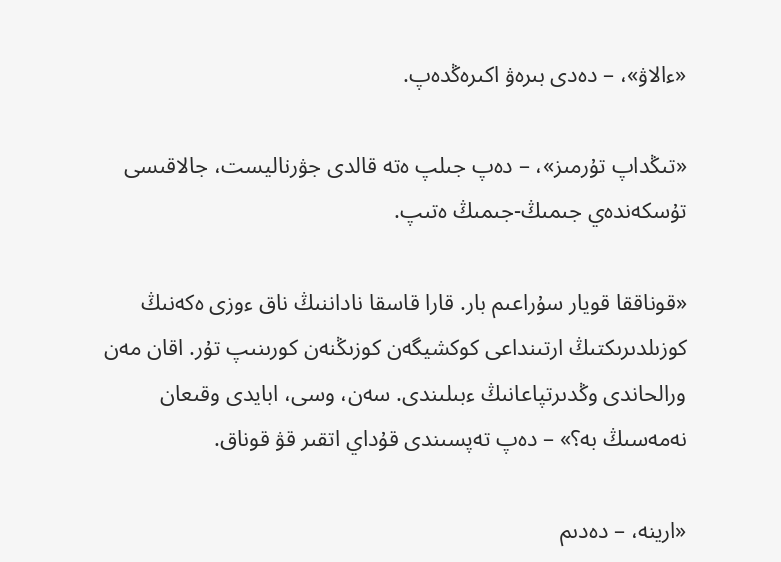«ءالاۋ»، – دەدى بىرەۋ اكىرەڭدەپ.

«تىڭداپ تۇرمىز»، – دەپ جىلپ ەتە قالدى جۋرناليست، جالاقىسى تۇسكەندەي جىمىڭ-جىمىڭ ەتىپ.

«قوناققا قويار سۇراعىم بار. قارا قاسقا ناداننىڭ ناق ءوزى ەكەنىڭ كوزىلدىرىكتىڭ ارتىنداعى كوكشيگەن كوزىڭنەن كورىنىپ تۇر. اقان مەن ورالحاندى وڭدىرتپاعانىڭ ءبىلىندى. سەن، وسى، ابايدى وقىعان نەمەسىڭ بە؟» – دەپ تەپسىندى قۇداي اتقىر قۋ قوناق.

«ارينە، – دەدىم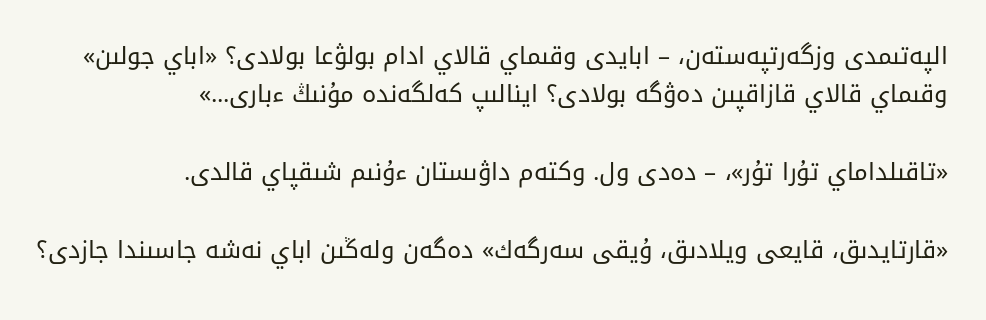الپەتىمدى وزگەرتپەستەن، – ابايدى وقىماي قالاي ادام بولۋعا بولادى؟ «اباي جولىن» وقىماي قالاي قازاقپىن دەۋگە بولادى؟ اينالىپ كەلگەندە مۇنىڭ ءبارى...»

«تاقىلداماي تۇرا تۇر»، – دەدى ول. وكتەم داۋىستان ءۇنىم شىقپاي قالدى.

«قارتايدىق، قايعى ويلادىق، ۇيقى سەرگەك» دەگەن ولەڭىن اباي نەشە جاسىندا جازدى؟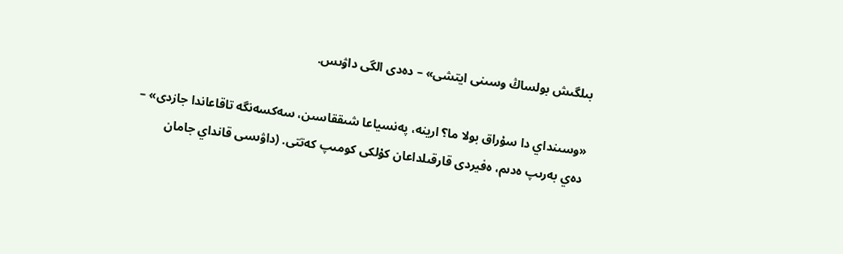بىلگىش بولساڭ وسىنى ايتشى» – دەدى الگى داۋىس.

«وسىنداي دا سۇراق بولا ما؟ ارينە، پەنسياعا شىققاسىن، سەكسەنگە تاقاعاندا جازدى» – دەي بەرىپ ەدىم، ەفيردى قارقىلداعان كۇلكى كومىپ كەتتى. (داۋىسى قانداي جامان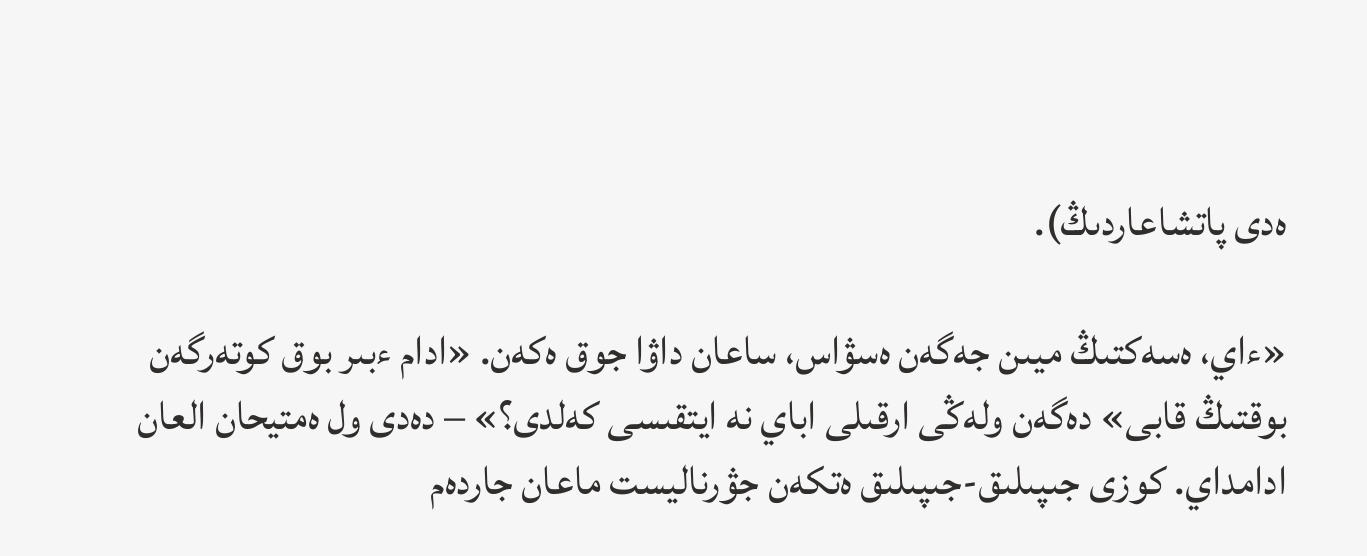ەدى پاتشاعاردىڭ).

«ءاي، ەسەكتىڭ ميىن جەگەن ەسۋاس، ساعان داۋا جوق ەكەن. «ادام ءبىر بوق كوتەرگەن بوقتىڭ قابى» دەگەن ولەڭى ارقىلى اباي نە ايتقىسى كەلدى؟» – دەدى ول ەمتيحان العان ادامداي. كوزى جىپىلىق-جىپىلىق ەتكەن جۋرناليست ماعان جاردەم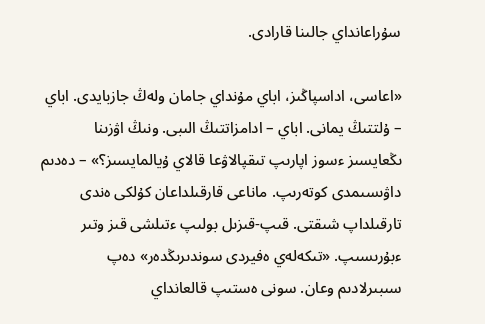سۇراعانداي جالىنا قارادى.

«اعاسى، اداسپاڭىز، اباي مۇنداي جامان ولەڭ جازبايدى. اباي – ۇلتتىڭ يمانى. اباي – ادامزاتتىڭ الىبى. ونىڭ اۋزىنا ىڭعايسىز ءسوز اپارىپ تىقپالاۋعا قالاي ۇيالمايسىز؟» – دەدىم داۋىسىمدى كوتەرىپ. ماناعى قارقىلداعان كۇلكى ەندى تارقىلداپ شىقتى. قىپ-قىزىل بولىپ ءتىلشى قىز وتىر ءبۇرىسىپ. «تىكەلەي ەفيردى سوندىرىڭدەر» دەپ سىبىرلادىم وعان. سونى ەستىپ قالعانداي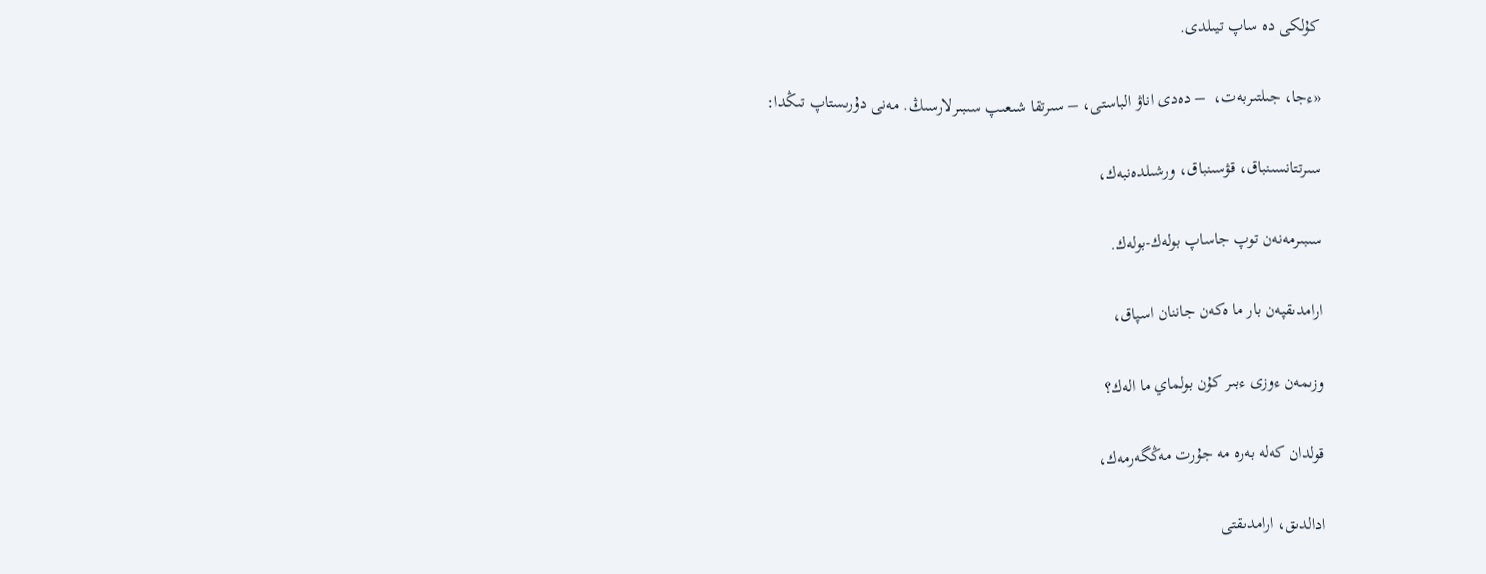كۇلكى دە ساپ تيىلدى.

«ءجا، جىلتىربەت،  – دەدى اناۋ الباستى، – سىرتقا شىعىپ سىبىرلارسىڭ. مەنى دۇرىستاپ تىڭدا:

سىرتتانسىنباق، قۋسىنباق، ورشىلدەنبەك،

سىبىرمەنەن توپ جاساپ بولەك-بولەك.

ارامدىقپەن بار ما ەكەن جاننان اسپاق،

وزىمەن ءوزى ءبىر كۇن بولماي ما الەك؟

قولدان كەلە بەرە مە جۇرت مەڭگەرمەك،

ادالدىق، ارامدىقتى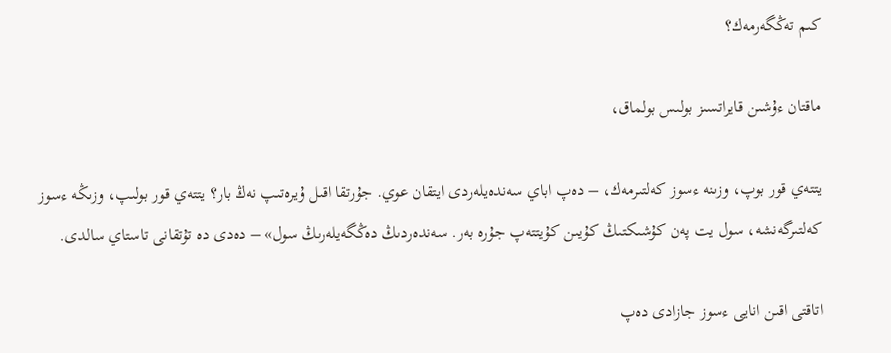كىم تەڭگەرمەك؟

ماقتان ءۇشىن قايراتسىز بولىس بولماق،

يتتەي قور بوپ، وزىنە ءسوز كەلتىرمەك، – دەپ اباي سەندەيلەردى ايتقان عوي. جۇرتقا اقىل ۇيرەتىپ نەڭ بار؟ يتتەي قور بولىپ، وزىڭە ءسوز كەلتىرگەنشە، سول يت پەن كۇشىكتىڭ كۇيىن كۇيتتەپ جۇرە بەر. سەندەردىڭ دەڭگەيلەرىڭ سول» – دەدى دە تۇتقانى تاستاي سالدى.

اتاقتى اقىن انايى ءسوز جازادى دەپ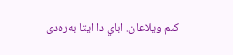كىم ويلاعان. اباي دا ايتا بەرەدى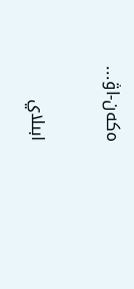ەكەن-اۋ...

ابىلاي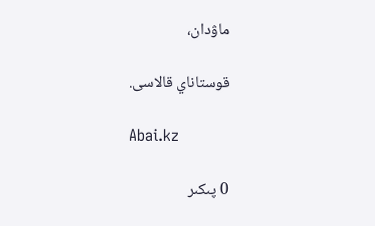ماۋدان،

قوستاناي قالاسى.

Abai.kz

0 پىكىر